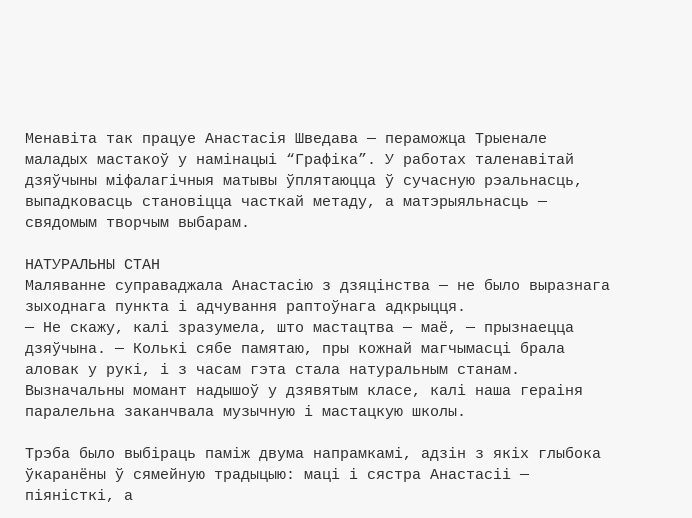Менавіта так працуе Анастасія Шведава — пераможца Трыенале маладых мастакоў у намінацыі “Графіка”. У работах таленавітай дзяўчыны міфалагічныя матывы ўплятаюцца ў сучасную рэальнасць, выпадковасць становіцца часткай метаду, а матэрыяльнасць — свядомым творчым выбарам.

НАТУРАЛЬНЫ СТАН
Маляванне суправаджала Анастасію з дзяцінства — не было выразнага зыходнага пункта і адчування раптоўнага адкрыцця.
— Не скажу, калі зразумела, што мастацтва — маё, — прызнаецца дзяўчына. — Колькі сябе памятаю, пры кожнай магчымасці брала аловак у рукі, і з часам гэта стала натуральным станам. Вызначальны момант надышоў у дзявятым класе, калі наша гераіня паралельна заканчвала музычную і мастацкую школы.

Трэба было выбіраць паміж двума напрамкамі, адзін з якіх глыбока ўкаранёны ў сямейную традыцыю: маці і сястра Анастасіі — піяністкі, а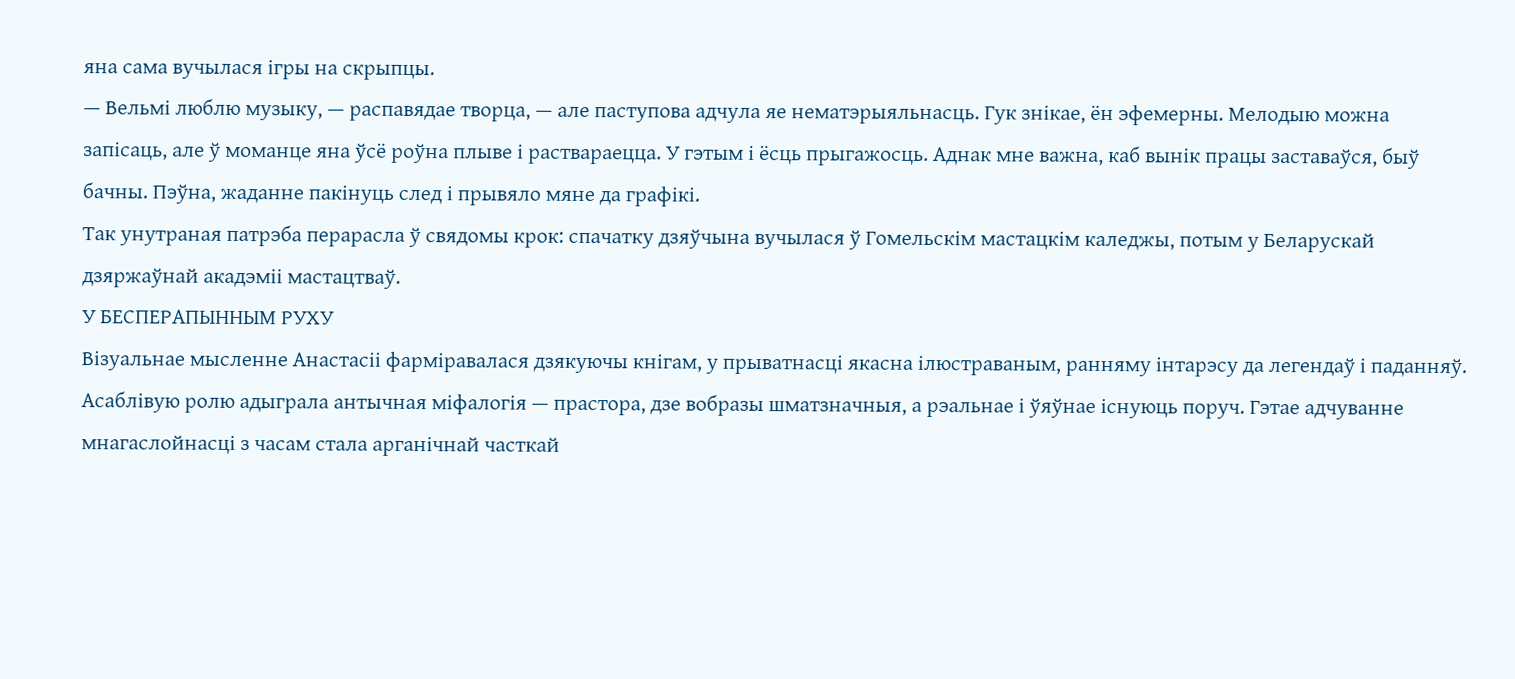яна сама вучылася ігры на скрыпцы.
— Вельмі люблю музыку, — распавядае творца, — але паступова адчула яе нематэрыяльнасць. Гук знікае, ён эфемерны. Мелодыю можна запісаць, але ў моманце яна ўсё роўна плыве і раствараецца. У гэтым і ёсць прыгажосць. Аднак мне важна, каб вынік працы заставаўся, быў бачны. Пэўна, жаданне пакінуць след і прывяло мяне да графікі.
Так унутраная патрэба перарасла ў свядомы крок: спачатку дзяўчына вучылася ў Гомельскім мастацкім каледжы, потым у Беларускай дзяржаўнай акадэміі мастацтваў.
У БЕСПЕРАПЫННЫМ РУХУ
Візуальнае мысленне Анастасіі фарміравалася дзякуючы кнігам, у прыватнасці якасна ілюстраваным, ранняму інтарэсу да легендаў і паданняў. Асаблівую ролю адыграла антычная міфалогія — прастора, дзе вобразы шматзначныя, а рэальнае і ўяўнае існуюць поруч. Гэтае адчуванне мнагаслойнасці з часам стала арганічнай часткай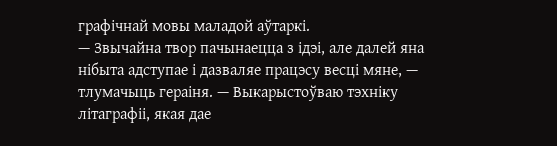графічнай мовы маладой аўтаркі.
— Звычайна твор пачынаецца з ідэі, але далей яна нібыта адступае і дазваляе працэсу весці мяне, — тлумачыць гераіня. — Выкарыстоўваю тэхніку літаграфіі, якая дае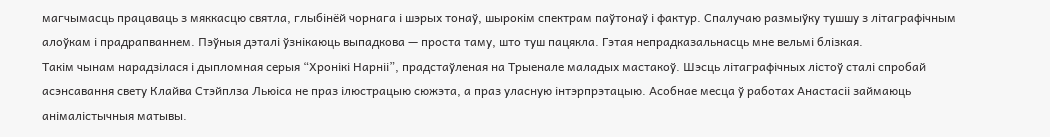магчымасць працаваць з мяккасцю святла, глыбінёй чорнага і шэрых тонаў, шырокім спектрам паўтонаў і фактур. Спалучаю размыўку тушшу з літаграфічным алоўкам і прадрапваннем. Пэўныя дэталі ўзнікаюць выпадкова — проста таму, што туш пацякла. Гэтая непрадказальнасць мне вельмі блізкая.
Такім чынам нарадзілася і дыпломная серыя “Хронікі Нарніі”, прадстаўленая на Трыенале маладых мастакоў. Шэсць літаграфічных лістоў сталі спробай асэнсавання свету Клайва Стэйплза Льюіса не праз ілюстрацыю сюжэта, а праз уласную інтэрпрэтацыю. Асобнае месца ў работах Анастасіі займаюць анімалістычныя матывы.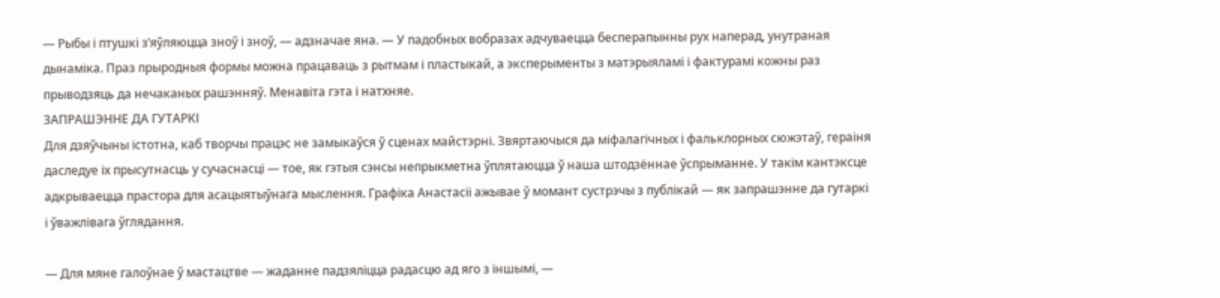— Рыбы і птушкі з’яўляюцца зноў і зноў, — адзначае яна. — У падобных вобразах адчуваецца бесперапынны рух наперад, унутраная дынаміка. Праз прыродныя формы можна працаваць з рытмам і пластыкай, а эксперыменты з матэрыяламі і фактурамі кожны раз прыводзяць да нечаканых рашэнняў. Менавіта гэта і натхняе.
ЗАПРАШЭННЕ ДА ГУТАРКІ
Для дзяўчыны істотна, каб творчы працэс не замыкаўся ў сценах майстэрні. Звяртаючыся да міфалагічных і фальклорных сюжэтаў, гераіня даследуе іх прысутнасць у сучаснасці — тое, як гэтыя сэнсы непрыкметна ўплятаюцца ў наша штодзённае ўспрыманне. У такім кантэксце адкрываецца прастора для асацыятыўнага мыслення. Графіка Анастасіі ажывае ў момант сустрэчы з публікай — як запрашэнне да гутаркі і ўважлівага ўглядання.

— Для мяне галоўнае ў мастацтве — жаданне падзяліцца радасцю ад яго з іншымі, —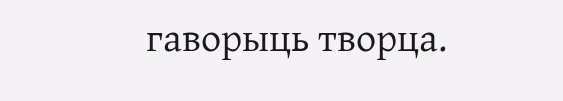гаворыць творца.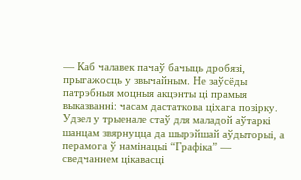— Каб чалавек пачаў бачыць дробязі, прыгажосць у звычайным. Не заўсёды патрэбныя моцныя акцэнты ці прамыя выказванні: часам дастаткова ціхага позірку.
Удзел у трыенале стаў для маладой аўтаркі шанцам звярнуцца да шырэйшай аўдыторыі, а перамога ў намінацыі “Графіка” — сведчаннем цікавасці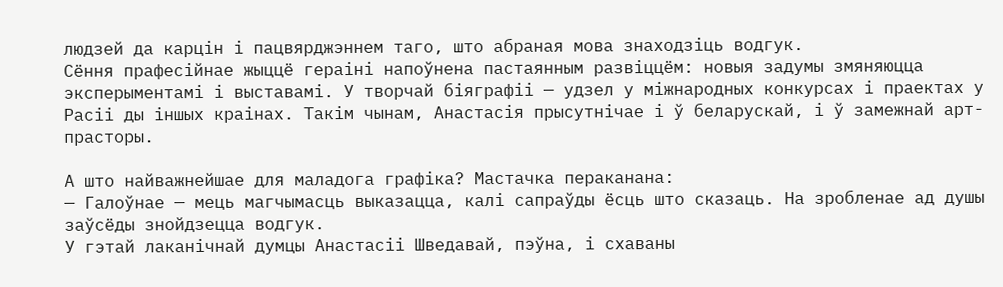людзей да карцін і пацвярджэннем таго, што абраная мова знаходзіць водгук.
Сёння прафесійнае жыццё гераіні напоўнена пастаянным развіццём: новыя задумы змяняюцца эксперыментамі і выставамі. У творчай біяграфіі — удзел у міжнародных конкурсах і праектах у Расіі ды іншых краінах. Такім чынам, Анастасія прысутнічае і ў беларускай, і ў замежнай арт-прасторы.

А што найважнейшае для маладога графіка? Мастачка пераканана:
— Галоўнае — мець магчымасць выказацца, калі сапраўды ёсць што сказаць. На зробленае ад душы заўсёды знойдзецца водгук.
У гэтай лаканічнай думцы Анастасіі Шведавай, пэўна, і схаваны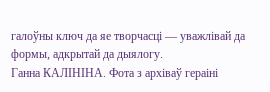галоўны ключ да яе творчасці — уважлівай да формы, адкрытай да дыялогу.
Ганна КАЛІНІНА. Фота з архіваў гераіні